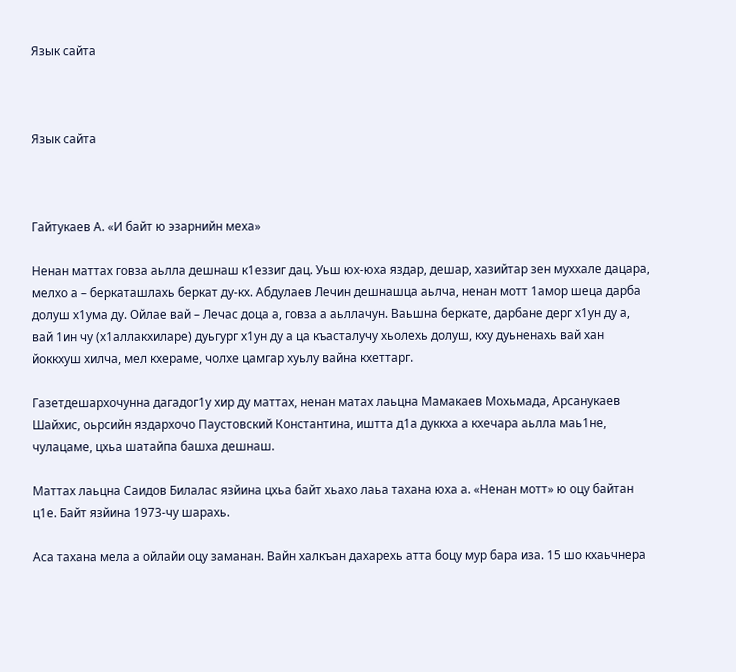Язык сайта



Язык сайта



Гайтукаев А. «И байт ю эзарнийн меха»

Ненан маттах говза аьлла дешнаш к1еззиг дац. Уьш юх-юха яздар, дешар, хазийтар зен муххале дацара, мелхо а – беркаташлахь беркат ду-кх. Абдулаев Лечин дешнашца аьлча, ненан мотт 1амор шеца дарба долуш х1ума ду. Ойлае вай – Лечас доца а, говза а аьллачун. Ваьшна беркате, дарбане дерг х1ун ду а, вай 1ин чу (х1аллакхиларе) дуьгург х1ун ду а ца къасталучу хьолехь долуш, кху дуьненахь вай хан йоккхуш хилча, мел кхераме, чолхе цамгар хуьлу вайна кхеттарг.

Газетдешархочунна дагадог1у хир ду маттах, ненан матах лаьцна Мамакаев Мохьмада, Арсанукаев Шайхис, оьрсийн яздархочо Паустовский Константина, иштта д1а дуккха а кхечара аьлла маь1не, чулацаме, цхьа шатайпа башха дешнаш.

Маттах лаьцна Саидов Билалас язйина цхьа байт хьахо лаьа тахана юха а. «Ненан мотт» ю оцу байтан ц1е. Байт язйина 1973-чу шарахь.

Аса тахана мела а ойлайи оцу заманан. Вайн халкъан дахарехь атта боцу мур бара иза. 15 шо кхаьчнера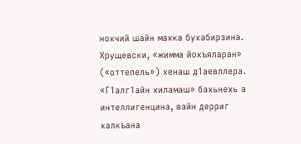нохчий шайн махка бухабирзина. Хрущевски, «жимма йохъяларан» («оттепель») хенаш д1аевллера. «Г1алг1айн хиламаш» бахьнехь а интеллигенцина, вайн дерриг халкъана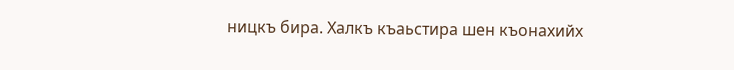ницкъ бира. Халкъ къаьстира шен къонахийх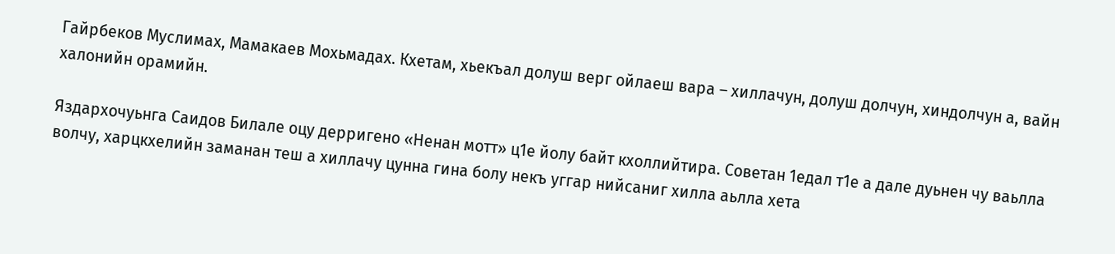Гайрбеков Муслимах, Мамакаев Мохьмадах. Кхетам, хьекъал долуш верг ойлаеш вара – хиллачун, долуш долчун, хиндолчун а, вайн халонийн орамийн.

Яздархочуьнга Саидов Билале оцу дерригено «Ненан мотт» ц1е йолу байт кхоллийтира. Советан 1едал т1е а дале дуьнен чу ваьлла волчу, харцкхелийн заманан теш а хиллачу цунна гина болу некъ уггар нийсаниг хилла аьлла хета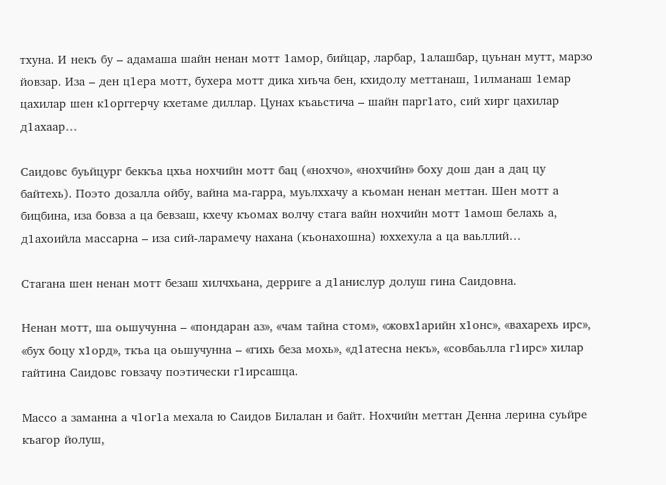тхуна. И некъ бу – адамаша шайн ненан мотт 1амор, бийцар, ларбар, 1алашбар, цуьнан мутт, марзо йовзар. Иза – ден ц1ера мотт, бухера мотт дика хиъча бен, кхидолу меттанаш, 1илманаш 1емар цахилар шен к1орггерчу кхетаме диллар. Цунах къаьстича – шайн парг1ато, сий хирг цахилар д1ахаар…

Саидовс буьйцург беккъа цхьа нохчийн мотт бац («нохчо», «нохчийн» боху дош дан а дац цу байтехь). Поэто дозалла ойбу, вайна ма-гарра, муьлххачу а къоман ненан меттан. Шен мотт а бицбина, иза бовза а ца бевзаш, кхечу къомах волчу стага вайн нохчийн мотт 1амош белахь а, д1ахоийла массарна – иза сий-ларамечу нахана (къонахошна) юххехула а ца ваьллий…

Стагана шен ненан мотт безаш хилчхьана, дерриге а д1анислур долуш гина Саидовна.

Ненан мотт, ша оьшучунна – «пондаран аз», «чам тайна стом», «жовх1арийн х1онс», «вахарехь ирс», «бух боцу х1орд», ткъа ца оьшучунна – «гихь беза мохь», «д1атесна некъ», «совбаьлла г1ирс» хилар гайтина Саидовс говзачу поэтически г1ирсашца.

Массо а заманна а ч1ог1а мехала ю Саидов Билалан и байт. Нохчийн меттан Денна лерина суьйре къагор йолуш,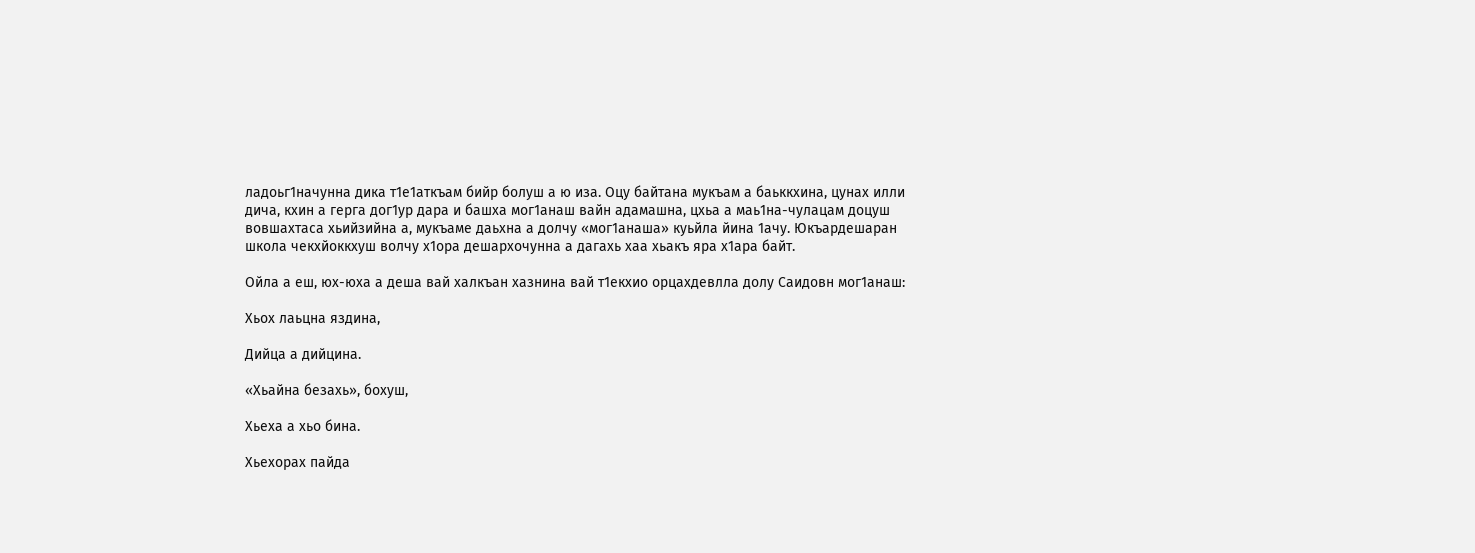ладоьг1начунна дика т1е1аткъам бийр болуш а ю иза. Оцу байтана мукъам а баьккхина, цунах илли дича, кхин а герга дог1ур дара и башха мог1анаш вайн адамашна, цхьа а маь1на-чулацам доцуш вовшахтаса хьийзийна а, мукъаме даьхна а долчу «мог1анаша» куьйла йина 1ачу. Юкъардешаран школа чекхйоккхуш волчу х1ора дешархочунна а дагахь хаа хьакъ яра х1ара байт.

Ойла а еш, юх-юха а деша вай халкъан хазнина вай т1екхио орцахдевлла долу Саидовн мог1анаш:

Хьох лаьцна яздина,

Дийца а дийцина.

«Хьайна безахь», бохуш,

Хьеха а хьо бина.

Хьехорах пайда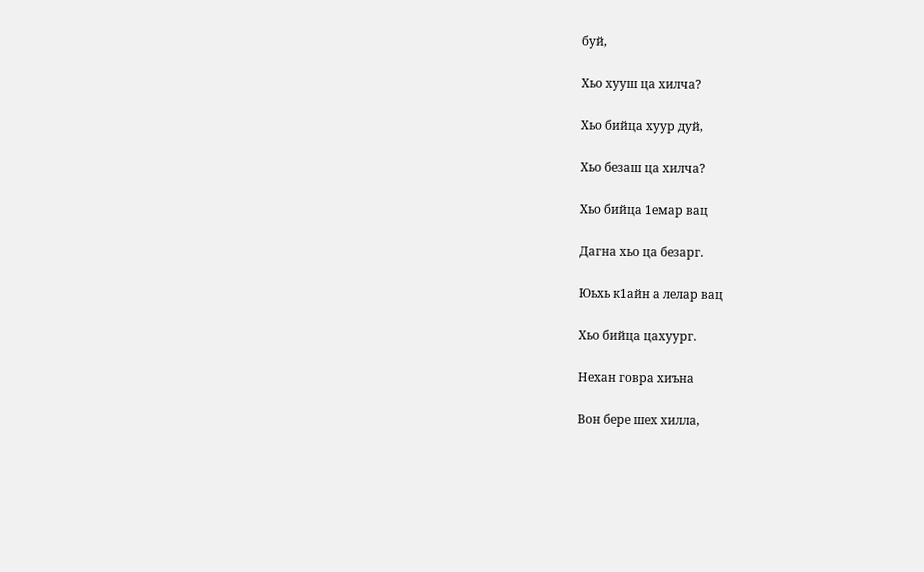буй,

Хьо хууш ца хилча?

Хьо бийца хуур дуй,

Хьо безаш ца хилча?

Хьо бийца 1емар вац

Дагна хьо ца безарг.

Юьхь к1айн а лелар вац

Хьо бийца цахуург.

Нехан говра хиъна

Вон бере шех хилла,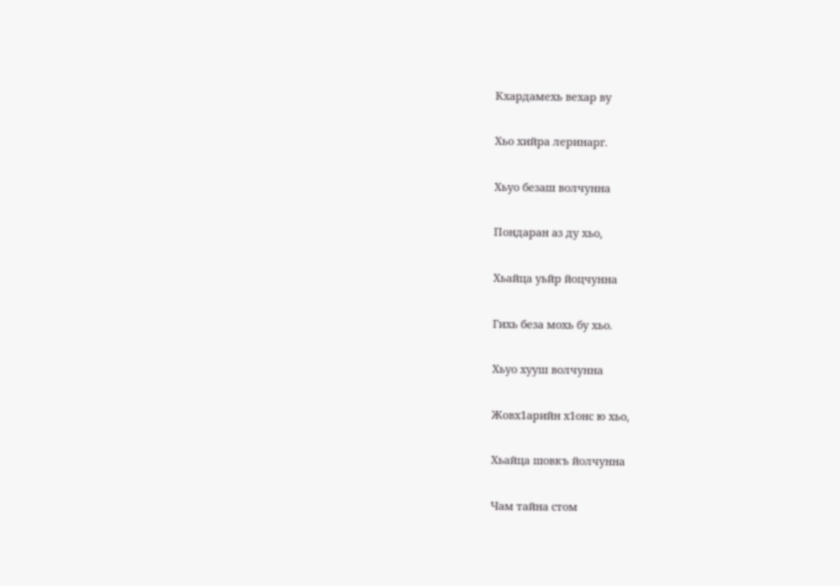Кхардамехь вехар ву

Хьо хийра леринарг.

Хьуо безаш волчунна

Пондаран аз ду хьо,

Хьайца уьйр йоцчунна

Гихь беза мохь бу хьо.

Хьуо хууш волчунна

Жовх1арийн х1онс ю хьо,

Хьайца шовкъ йолчунна

Чам тайна стом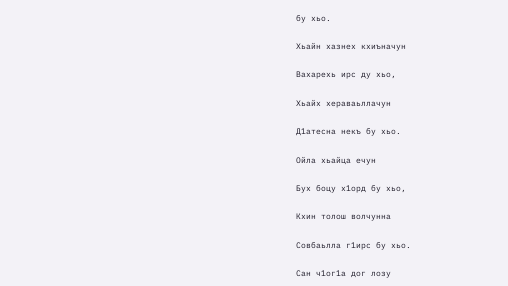бу хьо.

Хьайн хазнех кхиъначун

Вахарехь ирс ду хьо,

Хьайх хераваьллачун

Д1атесна некъ бу хьо.

Ойла хьайца ечун

Бух боцу х1орд бу хьо,

Кхин толош волчунна

Совбаьлла г1ирс бу хьо.

Сан ч1ог1а дог лозу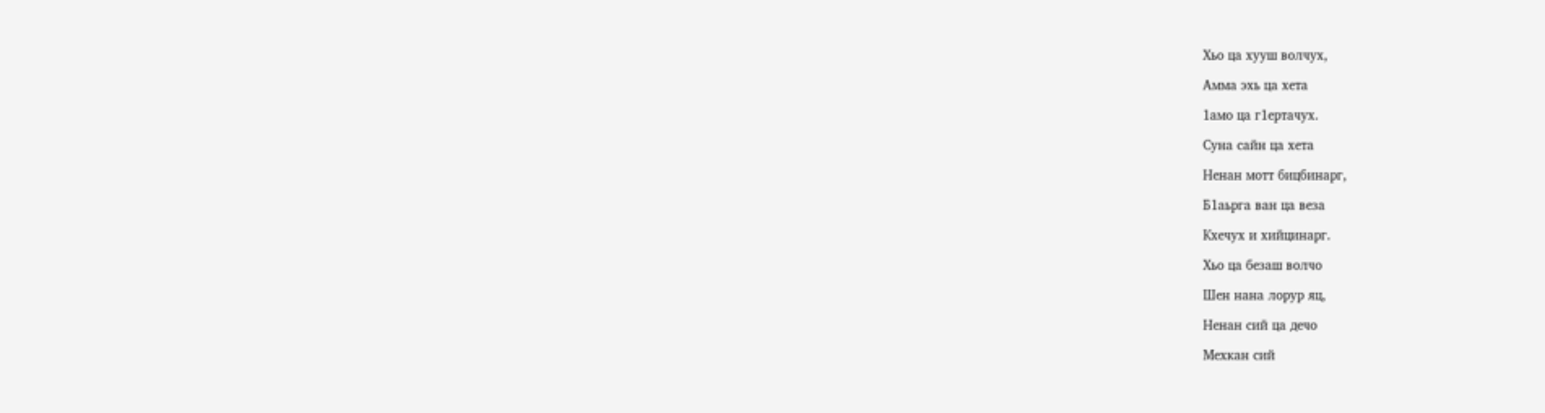Хьо ца хууш волчух,

Амма эхь ца хета

1амо ца г1ертачух.

Суна сайн ца хета

Ненан мотт бицбинарг,

Б1аьрга ван ца веза

Кхечух и хийцинарг.

Хьо ца безаш волчо

Шен нана лорур яц,

Ненан сий ца дечо

Мехкан сий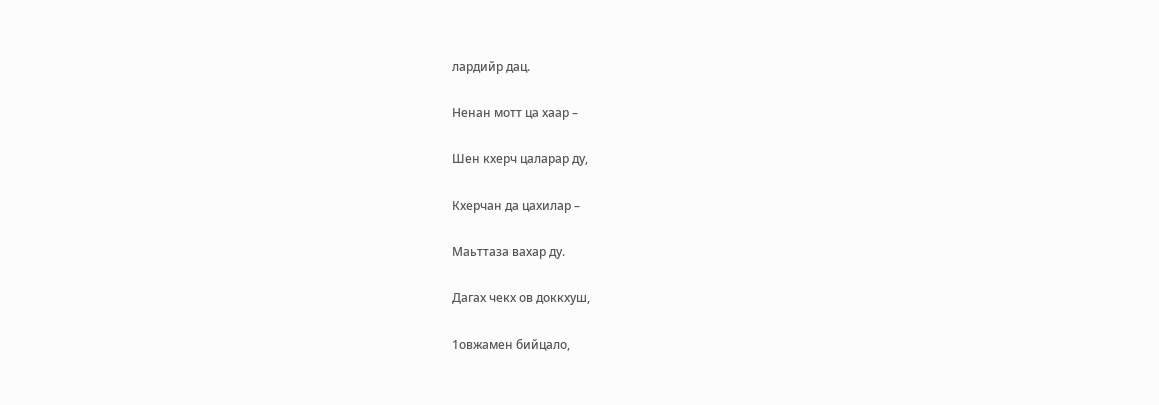лардийр дац.

Ненан мотт ца хаар –

Шен кхерч цаларар ду,

Кхерчан да цахилар –

Маьттаза вахар ду.

Дагах чекх ов доккхуш,

1овжамен бийцало,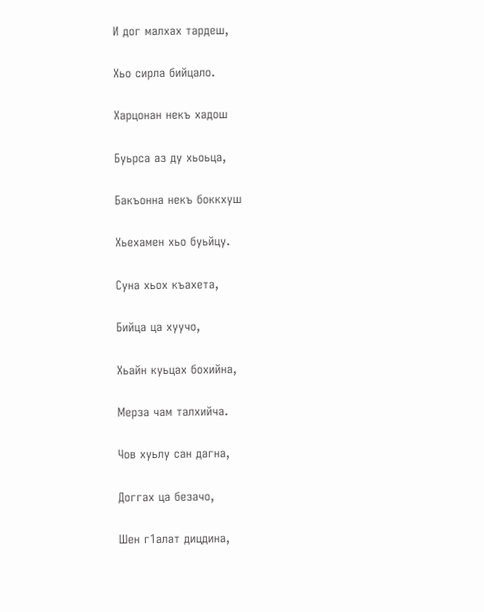И дог малхах тардеш,

Хьо сирла бийцало.

Харцонан некъ хадош

Буьрса аз ду хьоьца,

Бакъонна некъ боккхуш

Хьехамен хьо буьйцу.

Суна хьох къахета,

Бийца ца хуучо,

Хьайн куьцах бохийна,

Мерза чам талхийча.

Чов хуьлу сан дагна,

Доггах ца безачо,

Шен г1алат дицдина,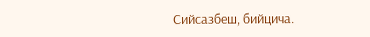Сийсазбеш, бийцича.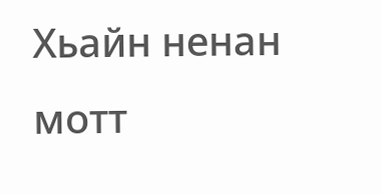Хьайн ненан мотт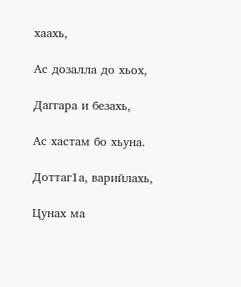хаахь,

Ас дозалла до хьох,

Даггара и безахь,

Ас хастам бо хьуна.

Доттаг1а, варийлахь,

Цунах ма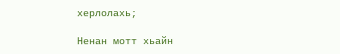херлолахь;

Ненан мотт хьайн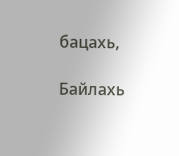бацахь,

Байлахь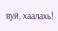вуй, хаалахь!